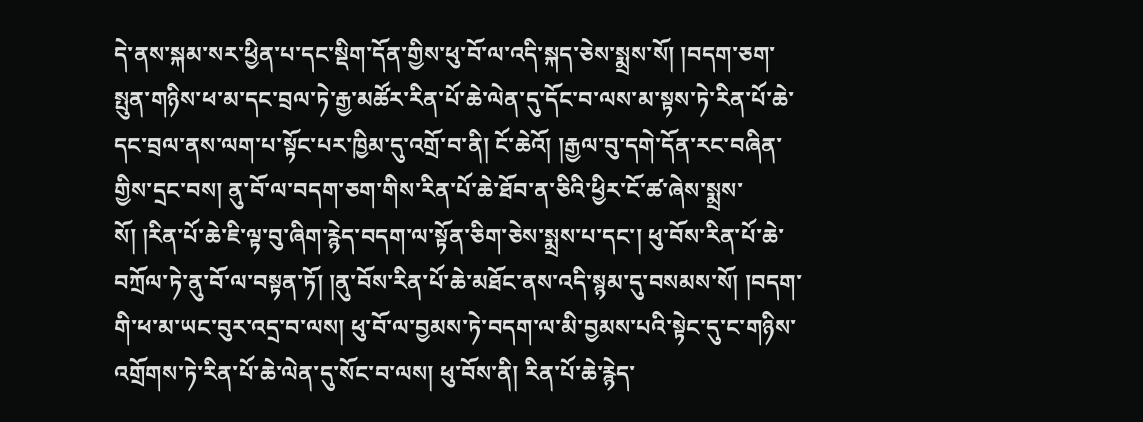དེ་ནས་སྐམ་སར་ཕྱིན་པ་དང་སྡིག་དོན་གྱིས་ཕུ་བོ་ལ་འདི་སྐད་ཅེས་སྨྲས་སོ། །བདག་ཅག་སྤུན་གཉིས་ཕ་མ་དང་བྲལ་ཏེ་རྒྱ་མཚོར་རིན་པོ་ཆེ་ལེན་དུ་དོང་བ་ལས་མ་སྟས་ཏེ་རིན་པོ་ཆེ་དང་བྲལ་ནས་ལག་པ་སྟོང་པར་ཁྱིམ་དུ་འགྲོ་བ་ནི། ངོ་ཆེའོ། །རྒྱལ་བུ་དགེ་དོན་རང་བཞིན་གྱིས་དྲང་བས། ནུ་བོ་ལ་བདག་ཅག་གིས་རིན་པོ་ཆེ་ཐོབ་ན་ཅིའི་ཕྱིར་ངོ་ཚ་ཞེས་སྨྲས་སོ། །རིན་པོ་ཆེ་ཇི་ལྟ་བུ་ཞིག་རྙེད་བདག་ལ་སྟོན་ཅིག་ཅེས་སྨྲས་པ་དང་། ཕུ་བོས་རིན་པོ་ཆེ་བཀྲོལ་ཏེ་ནུ་བོ་ལ་བསྟན་ཏོ། །ནུ་བོས་རིན་པོ་ཆེ་མཐོང་ནས་འདི་སྙམ་དུ་བསམས་སོ། །བདག་གི་ཕ་མ་ཡང་བུར་འདྲ་བ་ལས། ཕུ་བོ་ལ་བྱམས་ཏེ་བདག་ལ་མི་བྱམས་པའི་སྟེང་དུ་ང་གཉིས་འགྲོགས་ཏེ་རིན་པོ་ཆེ་ལེན་དུ་སོང་བ་ལས། ཕུ་བོས་ནི། རིན་པོ་ཆེ་རྙེད་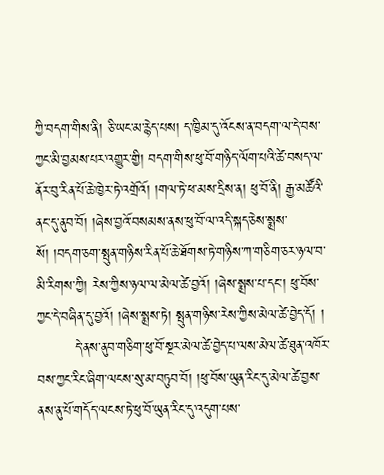ཀྱི་བདག་གིས་ནི། ཅི་ཡང་མ་རྙེད་པས། ད་ཁྱིམ་དུ་འོངས་ན་བདག་ལ་དེ་བས་ཀྱང་མི་བྱམས་པར་འགྱུར་གྱི། བདག་གིས་ཕུ་བོ་གཉིད་ལོག་པའི་ཚེ་བསད་ལ་ནོར་བུ་རིན་པོ་ཆེ་ཁྱེར་ཏེ་འགྲོའོ། །གལ་ཏེ་ཕ་མས་དྲིས་ན། ཕུ་བོ་ནི། རྒྱ་མཚོའི་ནང་དུ་ནུབ་བོ། །ཞེས་བྱའོ་བསམས་ནས་ཕུ་བོ་ལ་འདི་སྐད་ཅེས་སྨྲས་སོ། །བདག་ཅག་སྤུན་གཉིས་རིན་པོ་ཆེ་ཐོགས་ཏེ་གཉིས་ཀ་གཅིག་ཅར་ཉལ་བ་མི་རིགས་ཀྱི། རེས་ཀྱིས་ཉལ་ལ་མེལ་ཚེ་བྱའོ། །ཞེས་སྨྲས་པ་དང་། ཕུ་བོས་ཀྱང་དེ་བཞིན་དུ་བྱའོ། །ཞེས་སྨྲས་ཏེ། སྤུན་གཉིས་རེས་ཀྱིས་མེལ་ཚེ་བྱེད་དོ། །
        དེ་ནས་ནུབ་གཅིག་ཕུ་བོ་སྔར་མེལ་ཚེ་བྱེད་པ་ལས་མེལ་ཚེ་ཐུན་འཁོར་བས་ཀྱང་རིང་ཞིག་ལངས་སུ་མ་བཏུབ་བོ། །ཕུ་བོས་ཡུན་རིང་དུ་མེལ་ཚེ་བྱས་ནས་ནུ་པོ་གདོད་ལངས་ཏེ་ཕུ་བོ་ཡུན་རིང་དུ་འདུག་པས་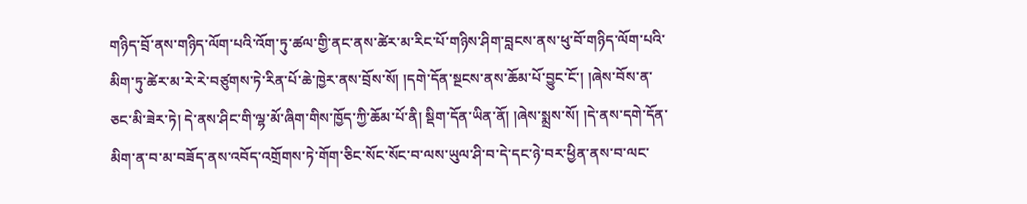གཉིད་བྲོ་ནས་གཉིད་ལོག་པའི་འོག་ཏུ་ཚལ་གྱི་ནང་ནས་ཚེར་མ་རིང་པོ་གཉིས་ཤིག་བླངས་ནས་ཕུ་བོ་གཉིད་ལོག་པའི་མིག་ཏུ་ཚེར་མ་རེ་རེ་བཙུགས་ཏེ་རིན་པོ་ཆེ་ཁྱེར་ནས་བྲོས་སོ། །དགེ་དོན་སྔངས་ནས་ཆོམ་པོ་བྱུང་ངོ་། །ཞེས་བོས་ན་ཅང་མི་ཟེར་ཏེ། དེ་ནས་ཤིང་གི་ལྷ་མོ་ཞིག་གིས་ཁྱོད་ཀྱི་ཆོམ་པོ་ནི། སྡིག་དོན་ཡིན་ནོ། །ཞེས་སྨྲས་སོ། །དེ་ནས་དགེ་དོན་མིག་ན་བ་མ་བཟོད་ནས་འབོད་འགྲོགས་ཏེ་གོག་ཅིང་སོང་སོང་བ་ལས་ཡུལ་ཤི་བ་དེ་དང་ཉེ་བར་ཕྱིན་ནས་བ་ལང་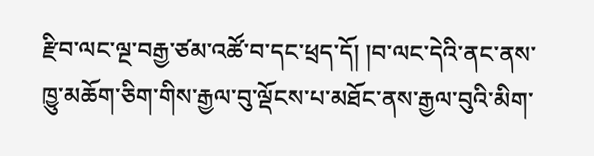རྫིབ་ལང་ལྔ་བརྒྱ་ཙམ་འཚོ་བ་དང་ཕྲད་དོ། །བ་ལང་དེའི་ནང་ནས་ཁྱུ་མཆོག་ཅིག་གིས་རྒྱལ་བུ་ལྡོངས་པ་མཐོང་ནས་རྒྱལ་བུའི་མིག་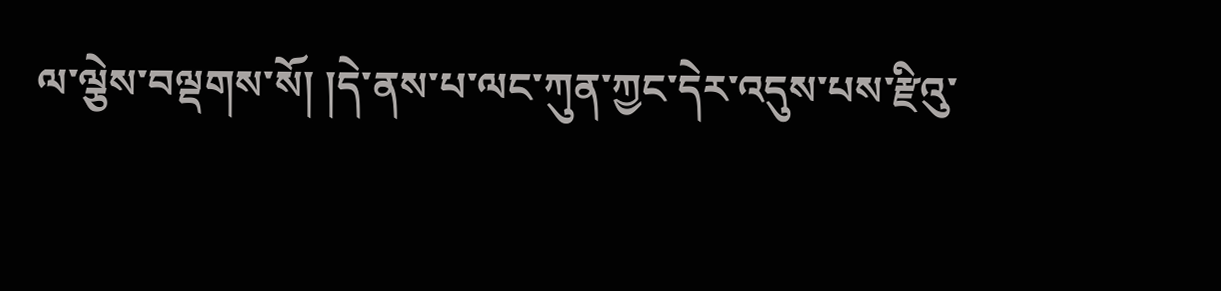ལ་ལྕེས་བལྡགས་སོ། །དེ་ནས་པ་ལང་ཀུན་ཀྱང་དེར་འདུས་པས་རྫིའུ་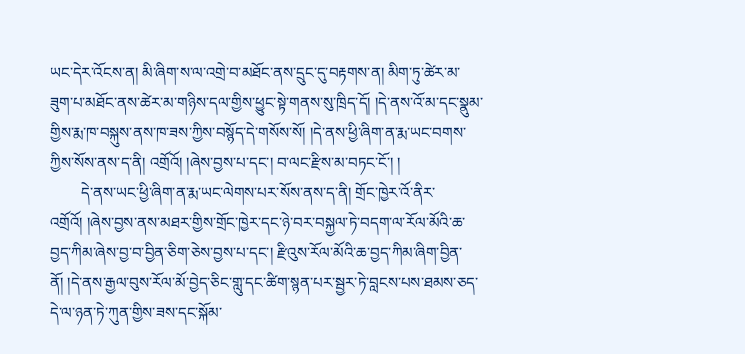ཡང་དེར་འོངས་ན། མི་ཞིག་ས་ལ་འགྲེ་བ་མཐོང་ནས་དྲུང་དུ་བརྟགས་ན། མིག་ཏུ་ཚེར་མ་ཟུག་པ་མཐོང་ནས་ཚེར་མ་གཉིས་དལ་གྱིས་ཕྱུང་སྟེ་གནས་སུ་ཁྲིད་དོ། །དེ་ནས་འོ་མ་དང་སྣུམ་གྱིས་རྨ་ཁ་བསྐུས་ནས་ཁ་ཟས་ཀྱིས་བསྙོད་དེ་གསོས་སོ། །དེ་ནས་ཕྱི་ཞིག་ན་རྨ་ཡང་བགས་ཀྱིས་སོས་ནས་ད་ནི། འགྲོའོ། །ཞེས་བྱས་པ་དང་། བ་ལང་རྫིས་མ་བཏང་ངོ་། །
        དེ་ནས་ཡང་ཕྱི་ཞིག་ན་རྨ་ཡང་ལེགས་པར་སོས་ནས་ད་ནི། གྲོང་ཁྱེར་འོ་ནིར་འགྲོའོ། །ཞེས་བྱས་ནས་མཐར་གྱིས་གྲོང་ཁྱེར་དང་ཉེ་བར་བསྐྱལ་ཏེ་བདག་ལ་རོལ་མོའི་ཆ་བྱད་ཀིམ་ཞེས་བྱ་བ་བྱིན་ཅིག་ཅེས་བྱས་པ་དང་། རྫིའུས་རོལ་མོའི་ཆ་བྱད་ཀིམ་ཞིག་བྱིན་ནོ། །དེ་ནས་རྒྱལ་བུས་རོལ་མོ་བྱེད་ཅིང་གླུ་དང་ཚིག་སྙན་པར་སྦྱར་ཏེ་བླངས་པས་ཐམས་ཅད་དེ་ལ་ཉན་ཏེ་ཀུན་གྱིས་ཟས་དང་སྐོམ་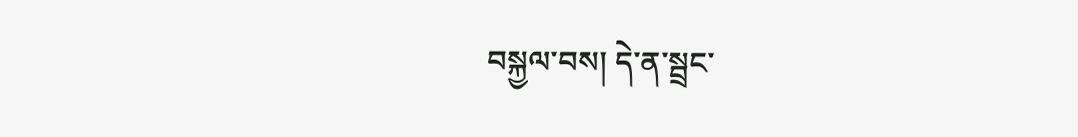བསྐྱལ་བས། དེ་ན་སྦྲང་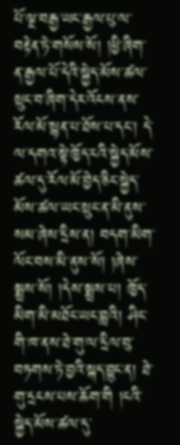པོ་ལྔ་བརྒྱ་ཡང་རྒྱལ་པུ་ལ་བརྟེན་ཏེ་གསོས་སོ། །ཕྱི་ཞིག་ན་རྒྱལ་པོ་དེའི་སྐྱེད་མོས་ཚལ་སྲུང་བ་ཞིག་དེར་འོངས་ནས་རོལ་མོ་སྙན་པ་ཐོས་པ་དང་། དེ་ལ་དགའ་སྟེ་ཁྱོད་ངའི་སྐྱེད་མོས་ཚལ་དུ་རོལ་མོ་བྱེད་ཅིང་སྐྱེད་མོས་ཚལ་ཡང་སྲུང་ན་མི་ནུས་སམ་ཞེས་དྲིས་ན། བདག་མིག་ལོང་བས་མི་ནུས་སོ། །ཞེས་སྨྲས་སོ། །དེས་སྨྲས་པ། ཁྱོད་མིག་མི་མཐོང་ཡང་བླའི། ཤིང་གི་ཁ་ནས་ཐེ་གུ་ལ་དྲིལ་བུ་བཏགས་ཏེ་བྱའི་སྐད་བྱུང་ན། ཐེ་གུ་དྲངས་པས་ཆོག་གི །ངའི་སྐྱེད་མོས་ཚལ་དུ་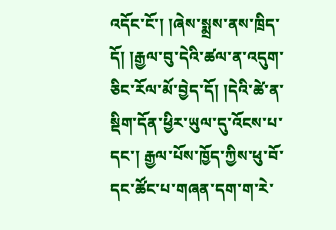འདོང་ངོ་། །ཞེས་སྨྲས་ནས་ཁྲིད་དོ། །རྒྱལ་བུ་དེའི་ཚལ་ན་འདུག་ཅིང་རོལ་མོ་བྱེད་དོ། །དེའི་ཚེ་ན་སྡིག་དོན་ཕྱིར་ཡུལ་དུ་འོངས་པ་དང་། རྒྱལ་པོས་ཁྱོད་ཀྱིས་ཕུ་བོ་དང་ཚོང་པ་གཞན་དག་ག་རེ་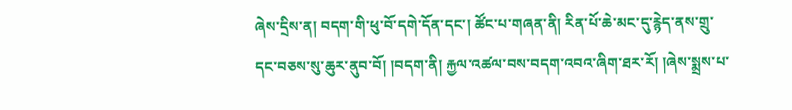ཞེས་དྲིས་ན། བདག་གི་ཕུ་བོ་དགེ་དོན་དང་། ཚོང་པ་གཞན་ནི། རིན་པོ་ཆེ་མང་དུ་རྙེད་ནས་གྲུ་དང་བཅས་སུ་ཆུར་ནུབ་བོ། །བདག་ནི། རྐྱལ་འཚལ་བས་བདག་འབའ་ཞིག་ཐར་རོ། །ཞེས་སྨྲས་པ་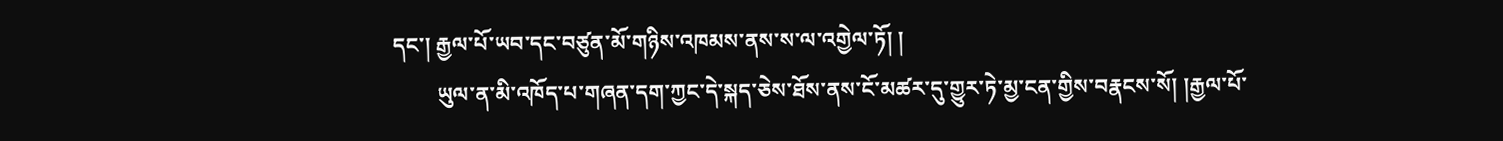དང་། རྒྱལ་པོ་ཡབ་དང་བཙུན་མོ་གཉིས་འཁམས་ནས་ས་ལ་འགྱེལ་ཏོ། །
        ཡུལ་ན་མི་འཁོད་པ་གཞན་དག་ཀྱང་དེ་སྐད་ཅེས་ཐོས་ནས་ངོ་མཚར་དུ་གྱུར་ཏེ་མྱ་ངན་གྱིས་བརྣངས་སོ། །རྒྱལ་པོ་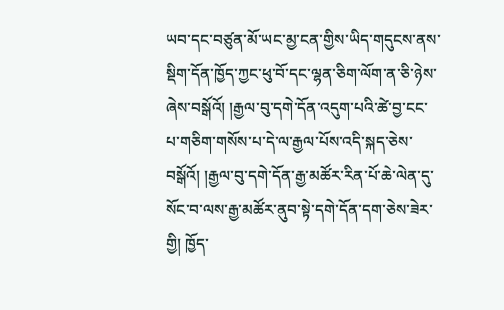ཡབ་དང་བཙུན་མོ་ཡང་མྱ་ངན་གྱིས་ཡིད་གདུངས་ནས་སྡིག་དོན་ཁྱོད་ཀྱང་ཕུ་བོ་དང་ལྷན་ཅིག་ལོག་ན་ཅི་ཉེས་ཞེས་བསྒོའོ། །རྒྱལ་བུ་དགེ་དོན་འདུག་པའི་ཚེ་བྱ་ངང་པ་གཅིག་གསོས་པ་དེ་ལ་རྒྱལ་པོས་འདི་སྐད་ཅེས་བསྒོའོ། །རྒྱལ་བུ་དགེ་དོན་རྒྱ་མཚོར་རིན་པོ་ཆེ་ལེན་དུ་སོང་བ་ལས་རྒྱ་མཚོར་ནུབ་སྟེ་དགེ་དོན་དག་ཅེས་ཟེར་གྱི། ཁྱོད་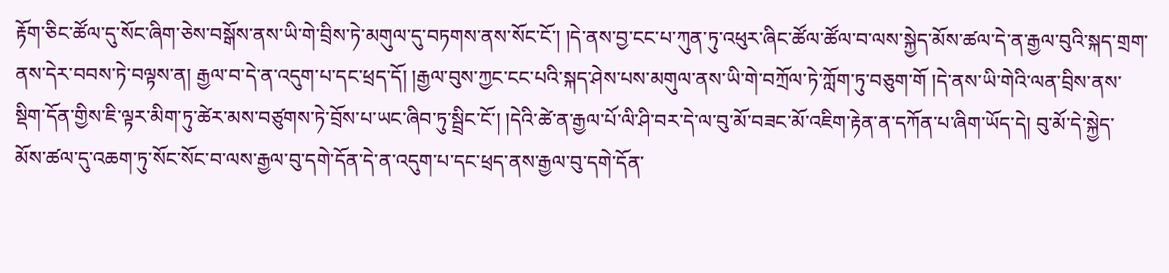རྟོག་ཅིང་ཚོལ་དུ་སོང་ཞིག་ཅེས་བསྒོས་ནས་ཡི་གེ་བྲིས་ཏེ་མགུལ་དུ་བཏགས་ནས་སོང་ངོ་། །དེ་ནས་བྱ་ངང་པ་ཀུན་ཏུ་འཕུར་ཞིང་ཚོལ་ཚོལ་བ་ལས་སྐྱེད་མོས་ཚལ་དེ་ན་རྒྱལ་བུའི་སྐད་གྲག་ནས་དེར་བབས་ཏེ་བལྟས་ན། རྒྱལ་བ་དེ་ན་འདུག་པ་དང་ཕྲད་དོ། །རྒྱལ་བུས་ཀྱང་ངང་པའི་སྐད་ཤེས་པས་མགུལ་ནས་ཡི་གེ་བཀྲོལ་ཏེ་ཀློག་ཏུ་བཅུག་གོ །དེ་ནས་ཡི་གེའི་ལན་བྲིས་ནས་སྡིག་དོན་གྱིས་ཇི་ལྟར་མིག་ཏུ་ཚེར་མས་བཙུགས་ཏེ་བྲོས་པ་ཡང་ཞིབ་ཏུ་སྦྲིང་ངོ་། །དེའི་ཚེ་ན་རྒྱལ་པོ་ལི་ཤི་བར་དེ་ལ་བུ་མོ་བཟང་མོ་འཇིག་རྟེན་ན་དཀོན་པ་ཞིག་ཡོད་དེ། བུ་མོ་དེ་སྐྱེད་མོས་ཚལ་དུ་འཆག་ཏུ་སོང་སོང་བ་ལས་རྒྱལ་བུ་དགེ་དོན་དེ་ན་འདུག་པ་དང་ཕྲད་ནས་རྒྱལ་བུ་དགེ་དོན་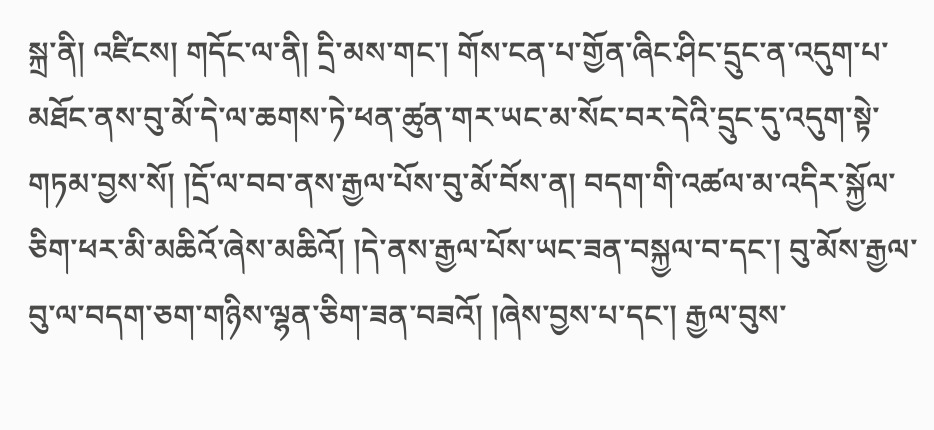སྐྲ་ནི། འཛིངས། གདོང་ལ་ནི། དྲི་མས་གང་། གོས་ངན་པ་གྱོན་ཞིང་ཤིང་དྲུང་ན་འདུག་པ་མཐོང་ནས་བུ་མོ་དེ་ལ་ཆགས་ཏེ་ཕན་ཚུན་གར་ཡང་མ་སོང་བར་དེའི་དྲུང་དུ་འདུག་སྟེ་གཏམ་བྱས་སོ། །དྲོ་ལ་བབ་ནས་རྒྱལ་པོས་བུ་མོ་བོས་ན། བདག་གི་འཚལ་མ་འདིར་སྐྱོལ་ཅིག་ཕར་མི་མཆིའོ་ཞེས་མཆིའོ། །དེ་ནས་རྒྱལ་པོས་ཡང་ཟན་བསྐྱལ་བ་དང་། བུ་མོས་རྒྱལ་བུ་ལ་བདག་ཅག་གཉིས་ལྷན་ཅིག་ཟན་བཟའོ། །ཞེས་བྱས་པ་དང་། རྒྱལ་བུས་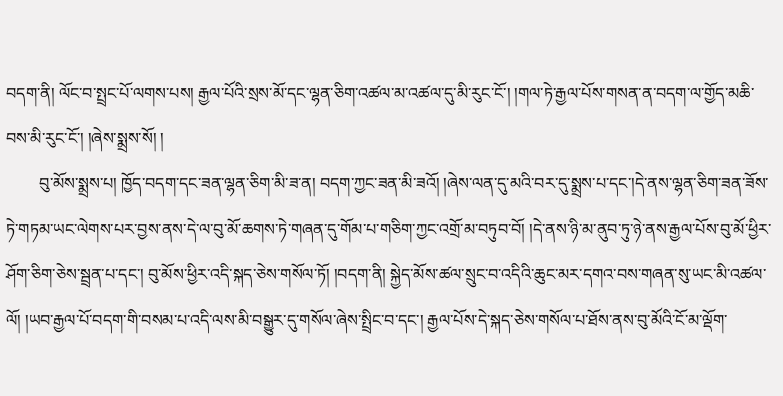བདག་ནི། ལོང་བ་སྤྲང་པོ་ལགས་པས། རྒྱལ་པོའི་སྲས་མོ་དང་ལྷན་ཅིག་འཚལ་མ་འཚལ་དུ་མི་རུང་ངོ་། །གལ་ཏེ་རྒྱལ་པོས་གསན་ན་བདག་ལ་གྱོད་མཆི་བས་མི་རུང་ངོ་། །ཞེས་སྨྲས་སོ། །
        བུ་མོས་སྨྲས་པ། ཁྱོད་བདག་དང་ཟན་ལྷན་ཅིག་མི་ཟ་ན། བདག་ཀྱང་ཟན་མི་ཟའོ། །ཞེས་ལན་དུ་མའི་བར་དུ་སྨྲས་པ་དང་།དེ་ནས་ལྷན་ཅིག་ཟན་ཟོས་ཏེ་གཏམ་ཡང་ལེགས་པར་བྱས་ནས་དེ་ལ་བུ་མོ་ཆགས་ཏེ་གཞན་དུ་གོམ་པ་གཅིག་ཀྱང་འགྲོ་མ་བཏུབ་བོ། །དེ་ནས་ཉི་མ་ནུབ་ཏུ་ཉེ་ནས་རྒྱལ་པོས་བུ་མོ་ཕྱིར་ཤོག་ཅིག་ཅེས་སྦྲན་པ་དང་། བུ་མོས་ཕྱིར་འདི་སྐད་ཅེས་གསོལ་ཏོ། །བདག་ནི། སྐྱེད་མོས་ཚལ་སྲུང་བ་འདིའི་ཆུང་མར་དགའ་བས་གཞན་སུ་ཡང་མི་འཚལ་ལོ། །ཡབ་རྒྱལ་པོ་བདག་གི་བསམ་པ་འདི་ལས་མི་བསྒྱུར་དུ་གསོལ་ཞེས་སྤྲིང་བ་དང་། རྒྱལ་པོས་དེ་སྐད་ཅེས་གསོལ་པ་ཐོས་ནས་བུ་མོའི་ངོ་མ་ལྡོག་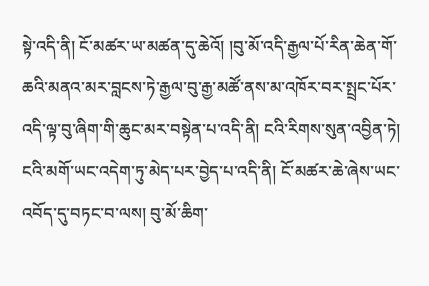སྟེ་འདི་ནི། ངོ་མཚར་ཡ་མཚན་དུ་ཆེའོ། །བུ་མོ་འདི་རྒྱལ་པོ་རིན་ཆེན་གོ་ཆའི་མནའ་མར་བླངས་ཏེ་རྒྱལ་བུ་རྒྱ་མཚོ་ནས་མ་འཁོར་བར་སྤྲང་པོར་འདི་ལྟ་བུ་ཞིག་གི་ཆུང་མར་བསྟེན་པ་འདི་ནི། ངའི་རིགས་སུན་འབྱིན་ཏེ། ངའི་མགོ་ཡང་འདེག་ཏུ་མེད་པར་བྱེད་པ་འདི་ནི། ངོ་མཚར་ཆེ་ཞེས་ཡང་འབོད་དུ་བཏང་བ་ལས། བུ་མོ་ཆིག་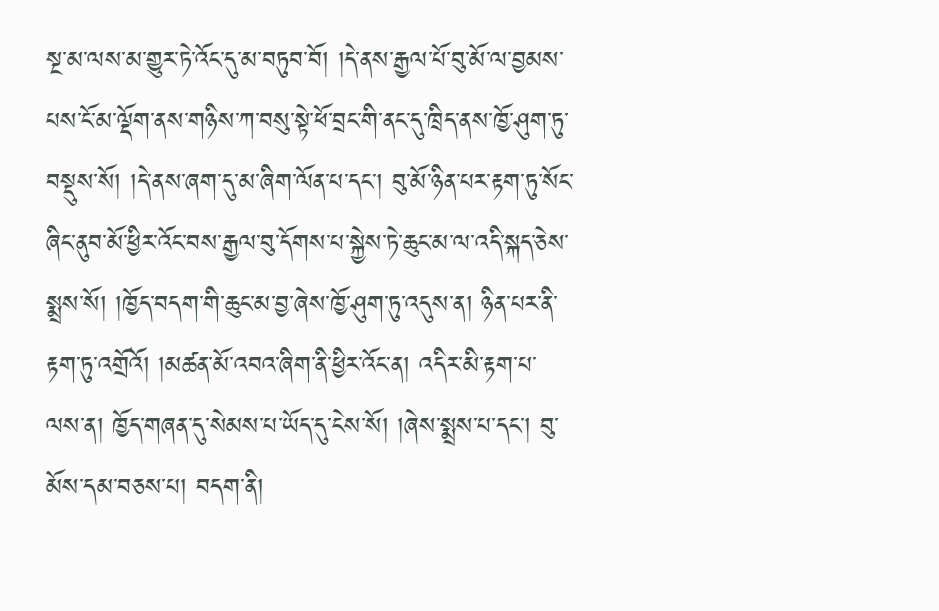སྔ་མ་ལས་མ་གྱུར་ཏེ་འོང་དུ་མ་བཏུབ་བོ། །དེ་ནས་རྒྱལ་པོ་བུ་མོ་ལ་བྱམས་པས་ངོ་མ་ལྡོག་ནས་གཉིས་ཀ་བསུ་སྟེ་ཕོ་བྲང་གི་ནང་དུ་ཁྲིད་ནས་ཁྱོ་ཤུག་ཏུ་བསྡུས་སོ། །དེ་ནས་ཞག་དུ་མ་ཞིག་ལོན་པ་དང་། བུ་མོ་ཉིན་པར་རྟག་ཏུ་སོང་ཞིང་ནུབ་མོ་ཕྱིར་འོང་བས་རྒྱལ་བུ་དོགས་པ་སྐྱེས་ཏེ་ཆུང་མ་ལ་འདི་སྐད་ཅེས་སྨྲས་སོ། །ཁྱོད་བདག་གི་ཆུང་མ་བྱ་ཞེས་ཁྱོ་ཤུག་ཏུ་འདུས་ན། ཉིན་པར་ནི་རྟག་ཏུ་འགྲོའོ། །མཚན་མོ་འབའ་ཞིག་ནི་ཕྱིར་འོང་ན། འདིར་མི་རྟག་པ་ལས་ན། ཁྱོད་གཞན་དུ་སེམས་པ་ཡོད་དུ་ངེས་སོ། །ཞེས་སྨྲས་པ་དང་། བུ་མོས་དམ་བཅས་པ། བདག་ནི།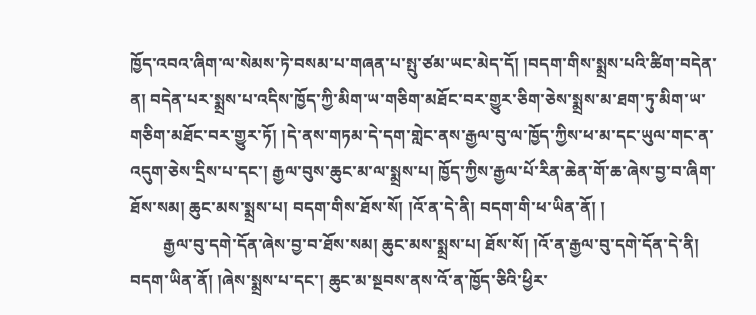ཁྱོད་འབའ་ཞིག་ལ་སེམས་ཏེ་བསམ་པ་གཞན་པ་སྤུ་ཙམ་ཡང་མེད་དོ། །བདག་གིས་སྨྲས་པའི་ཚིག་བདེན་ན། བདེན་པར་སྨྲས་པ་འདིས་ཁྱོད་ཀྱི་མིག་ཡ་གཅིག་མཐོང་བར་གྱུར་ཅིག་ཅེས་སྨྲས་མ་ཐག་ཏུ་མིག་ཡ་གཅིག་མཐོང་བར་གྱུར་ཏོ། །དེ་ནས་གཏམ་དེ་དག་གླེང་ནས་རྒྱལ་བུ་ལ་ཁྱོད་ཀྱིས་ཕ་མ་དང་ཡུལ་གང་ན་འདུག་ཅེས་དྲིས་པ་དང་། རྒྱལ་བུས་ཆུང་མ་ལ་སྨྲས་པ། ཁྱོད་ཀྱིས་རྒྱལ་པོ་རིན་ཆེན་གོ་ཆ་ཞེས་བྱ་བ་ཞིག་ཐོས་སམ། ཆུང་མས་སྨྲས་པ། བདག་གིས་ཐོས་སོ། །འོ་ན་དེ་ནི། བདག་གི་ཕ་ཡིན་ནོ། །
        རྒྱལ་བུ་དགེ་དོན་ཞེས་བྱ་བ་ཐོས་སམ། ཆུང་མས་སྨྲས་པ། ཐོས་སོ། །འོ་ན་རྒྱལ་བུ་དགེ་དོན་དེ་ནི། བདག་ཡིན་ནོ། །ཞེས་སྨྲས་པ་དང་། ཆུང་མ་སྔབས་ནས་འོ་ན་ཁྱོད་ཅིའི་ཕྱིར་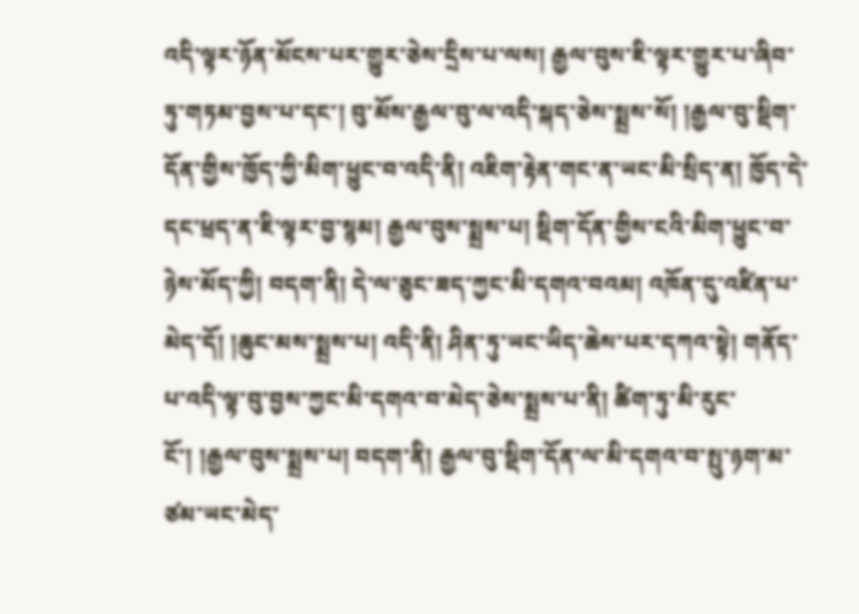འདི་ལྟར་ཉོན་མོངས་པར་གྱུར་ཅེས་དྲིས་པ་ལས། རྒྱལ་བུས་ཇི་ལྟར་གྱུར་པ་ཞིབ་ཏུ་གཏམ་བྱས་པ་དང་། བུ་མོས་རྒྱལ་བུ་ལ་འདི་སྐད་ཅེས་སྨྲས་སོ། །རྒྱལ་བུ་སྡིག་དོན་གྱིས་ཁྱོད་ཀྱི་མིག་ཕྱུང་བ་འདི་ནི། འཇིག་རྟེན་གང་ན་ཡང་མི་སྲིད་ན། ཁྱོད་དེ་དང་ཕྲད་ན་ཇི་ལྟར་བྱ་སྙམ། རྒྱལ་བུས་སྨྲས་པ། སྡིག་དོན་གྱིས་ངའི་མིག་ཕྱུང་བ་ཉེས་མོད་ཀྱི། བདག་ནི། དེ་ལ་ཅུང་ཟད་ཀྱང་མི་དགའ་བའམ། འཁོན་དུ་འཛིན་པ་མེད་དོ། །ཆུང་མས་སྨྲས་པ། འདི་ནི། ཤིན་ཏུ་ཡང་ཡིད་ཆེས་པར་དཀའ་སྟེ། གནོད་པ་འདི་ལྟ་བུ་བྱས་ཀྱང་མི་དགའ་བ་མེད་ཅེས་སྨྲས་པ་ནི། ཚིག་ཏུ་མི་རུང་ངོ་། །རྒྱལ་བུས་སྨྲས་པ། བདག་ནི། རྒྱལ་བུ་སྡིག་དོན་ལ་མི་དགའ་བ་སྤུ་ཉག་མ་ཙམ་ཡང་མེད་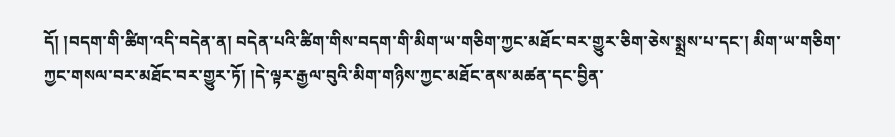དོ། །བདག་གི་ཚིག་འདི་བདེན་ན། བདེན་པའི་ཚིག་གིས་བདག་གི་མིག་ཡ་གཅིག་ཀྱང་མཐོང་བར་གྱུར་ཅིག་ཅེས་སྨྲས་པ་དང་། མིག་ཡ་གཅིག་ཀྱང་གསལ་བར་མཐོང་བར་གྱུར་ཏོ། །དེ་ལྟར་རྒྱལ་བུའི་མིག་གཉིས་ཀྱང་མཐོང་ནས་མཚན་དང་བྱིན་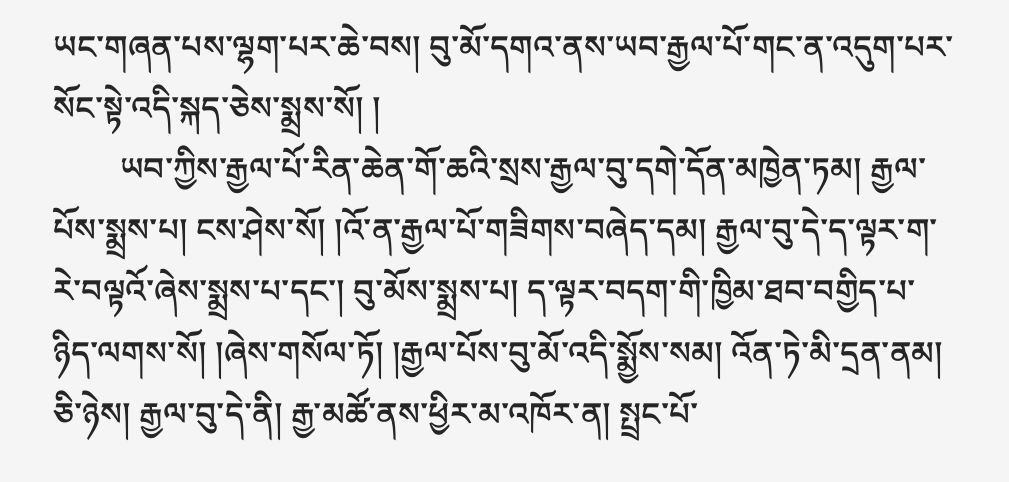ཡང་གཞན་པས་ལྷག་པར་ཆེ་བས། བུ་མོ་དགའ་ནས་ཡབ་རྒྱལ་པོ་གང་ན་འདུག་པར་སོང་སྟེ་འདི་སྐད་ཅེས་སྨྲས་སོ། །
        ཡབ་ཀྱིས་རྒྱལ་པོ་རིན་ཆེན་གོ་ཆའི་སྲས་རྒྱལ་བུ་དགེ་དོན་མཁྱེན་ཏམ། རྒྱལ་པོས་སྨྲས་པ། ངས་ཤེས་སོ། །འོ་ན་རྒྱལ་པོ་གཟིགས་བཞེད་དམ། རྒྱལ་བུ་དེ་ད་ལྟར་ག་རེ་བལྟའོ་ཞེས་སྨྲས་པ་དང་། བུ་མོས་སྨྲས་པ། ད་ལྟར་བདག་གི་ཁྱིམ་ཐབ་བགྱིད་པ་ཉིད་ལགས་སོ། །ཞེས་གསོལ་ཏོ། །རྒྱལ་པོས་བུ་མོ་འདི་སྨྱོས་སམ། འོན་ཏེ་མི་དྲན་ནམ། ཅི་ཉེས། རྒྱལ་བུ་དེ་ནི། རྒྱ་མཚོ་ནས་ཕྱིར་མ་འཁོར་ན། སྤྲང་པོ་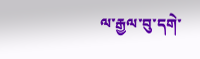ལ་རྒྱལ་བུ་དགེ་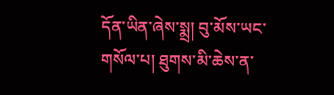དོན་ཡིན་ཞེས་སྨྲ། བུ་མོས་ཡང་གསོལ་པ། ཐུགས་མི་ཆེས་ན་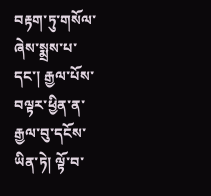བརྟག་ཏུ་གསོལ་ཞེས་སྨྲས་པ་དང་། རྒྱལ་པོས་བལྟར་ཕྱིན་ན་རྒྱལ་བུ་དངོས་ཡིན་ཏེ། ལྟོ་བ་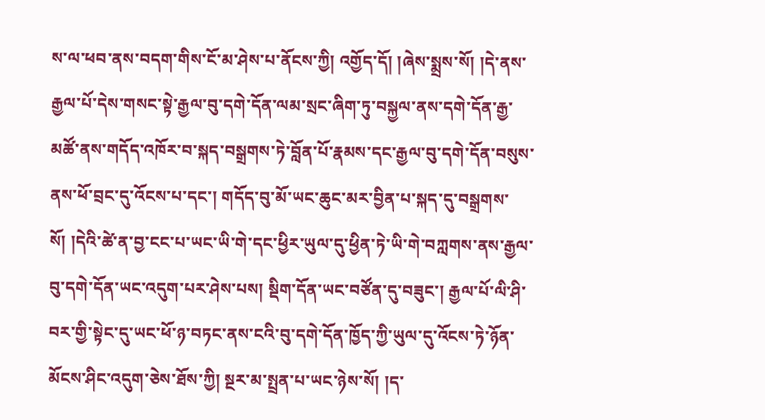ས་ལ་ཕབ་ནས་བདག་གིས་ངོ་མ་ཤེས་པ་ནོངས་ཀྱི། འགྱོད་དོ། །ཞེས་སྨྲས་སོ། །དེ་ནས་རྒྱལ་པོ་དེས་གསང་སྟེ་རྒྱལ་བུ་དགེ་དོན་ལམ་སྲང་ཞིག་ཏུ་བསྐྱལ་ནས་དགེ་དོན་རྒྱ་མཚོ་ནས་གདོད་འཁོར་བ་སྐད་བསྒྲགས་ཏེ་བློན་པོ་རྣམས་དང་རྒྱལ་བུ་དགེ་དོན་བསུས་ནས་ཕོ་བྲང་དུ་འོངས་པ་དང་། གདོད་བུ་མོ་ཡང་ཆུང་མར་བྱིན་པ་སྐད་དུ་བསྒྲགས་སོ། །དེའི་ཚེ་ན་བྱ་ངང་པ་ཡང་ཡི་གེ་དང་ཕྱིར་ཡུལ་དུ་ཕྱིན་ཏེ་ཡི་གེ་བཀླགས་ནས་རྒྱལ་བུ་དགེ་དོན་ཡང་འདུག་པར་ཤེས་པས། སྡིག་དོན་ཡང་བཙོན་དུ་བཟུང་། རྒྱལ་པོ་ལི་ཤི་བར་གྱི་སྟེང་དུ་ཡང་ཕོ་ཉ་བཏང་ནས་ངའི་བུ་དགེ་དོན་ཁྱོད་ཀྱི་ཡུལ་དུ་འོངས་ཏེ་ཉོན་མོངས་ཤིང་འདུག་ཅེས་ཐོས་ཀྱི། སྔར་མ་སྤྲན་པ་ཡང་ཉེས་སོ། །ད་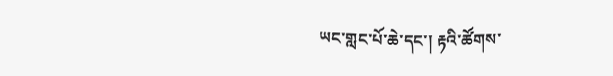ཡང་གླང་པོ་ཆེ་དང་། རྟའི་ཚོགས་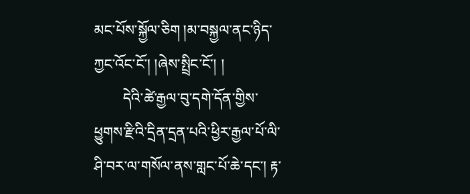མང་པོས་སྐྱོལ་ཅིག །མ་བསྐྱལ་ནང་ཉིད་ཀྱང་འོང་ངོ་། །ཞེས་སྤྲིང་ངོ་། །
        དེའི་ཚེ་རྒྱལ་བུ་དགེ་དོན་གྱིས་ཕྱུགས་རྫིའི་དྲིན་དྲན་པའི་ཕྱིར་རྒྱལ་པོ་ལི་ཤི་བར་ལ་གསོལ་ནས་གླང་པོ་ཆེ་དང་། རྟ་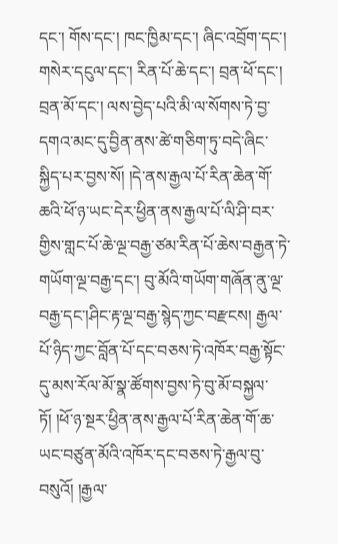དང་། གོས་དང་། ཁང་ཁྱིམ་དང་། ཞིང་འབྲོག་དང་། གསེར་དངུལ་དང་། རིན་པོ་ཆེ་དང་། བྲན་ཕོ་དང་། བྲན་མོ་དང་། ལས་བྱེད་པའི་མི་ལ་སོགས་ཏེ་བྱ་དགའ་མང་དུ་བྱིན་ནས་ཚེ་གཅིག་ཏུ་བདེ་ཞིང་སྐྱིད་པར་བྱས་སོ། །དེ་ནས་རྒྱལ་པོ་རིན་ཆེན་གོ་ཆའི་ཕོ་ཉ་ཡང་དེར་ཕྱིན་ནས་རྒྱལ་པོ་ལི་ཤི་བར་གྱིས་གླང་པོ་ཆེ་ལྔ་བརྒྱ་ཙམ་རིན་པོ་ཆེས་བརྒྱན་ཏེ་གཡོག་ལྔ་བརྒྱ་དང་། བུ་མོའི་གཡོག་གཞོན་ནུ་ལྔ་བརྒྱ་དང་།ཤིང་རྟ་ལྔ་བརྒྱ་སྙེད་ཀྱང་བརྫངས། རྒྱལ་པོ་ཉིད་ཀྱང་བློན་པོ་དང་བཅས་ཏེ་འཁོར་བརྒྱ་སྟོང་དུ་མས་རོལ་མོ་སྣ་ཚོགས་བྱས་ཏེ་བུ་མོ་བསྐྱལ་ཏོ། །ཕོ་ཉ་སྔར་ཕྱིན་ནས་རྒྱལ་པོ་རིན་ཆེན་གོ་ཆ་ཡང་བཙུན་མོའི་འཁོར་དང་བཅས་ཏེ་རྒྱལ་བུ་བསུའོ། །རྒྱལ་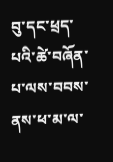བུ་དང་ཕྲད་པའི་ཚེ་བཞོན་པ་ལས་བབས་ནས་ཕ་མ་ལ་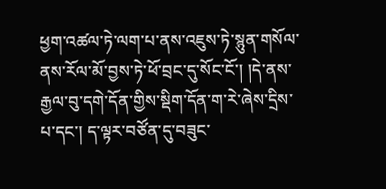ཕྱག་འཚལ་ཏེ་ལག་པ་ནས་འཇུས་ཏེ་སྙུན་གསོལ་ནས་རོལ་མོ་བྱས་ཏེ་ཕོ་བྲང་དུ་སོང་ངོ་། །དེ་ནས་རྒྱལ་བུ་དགེ་དོན་གྱིས་སྡིག་དོན་ག་རེ་ཞེས་དྲིས་པ་དང་། ད་ལྟར་བཙོན་དུ་བཟུང་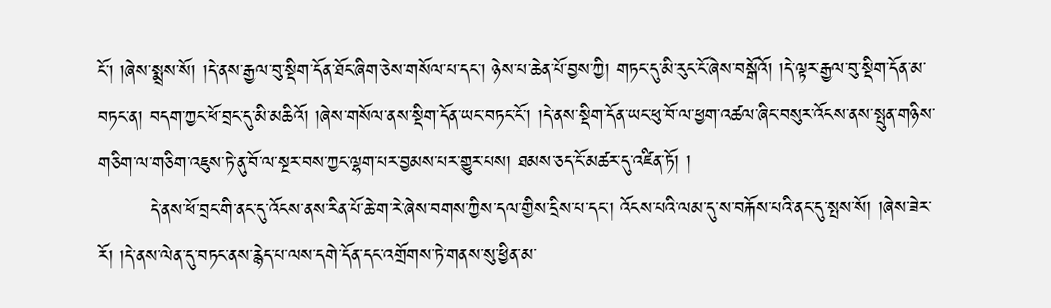ངོ་། །ཞེས་སྨྲས་སོ། །དེ་ནས་རྒྱལ་བུ་སྡིག་དོན་ཐོང་ཞིག་ཅེས་གསོལ་པ་དང་། ཉེས་པ་ཆེན་པོ་བྱས་ཀྱི། གཏང་དུ་མི་རུང་ངོ་ཞེས་བསྒོའོ། །དེ་ལྟར་རྒྱལ་བུ་སྡིག་དོན་མ་བཏང་ན། བདག་ཀྱང་ཕོ་བྲང་དུ་མི་མཆིའོ། །ཞེས་གསོལ་ནས་སྡིག་དོན་ཡང་བཏང་ངོ་། །དེ་ནས་སྡིག་དོན་ཡང་ཕུ་བོ་ལ་ཕྱག་འཚལ་ཞིང་བསུར་འོངས་ནས་སྤུན་གཉིས་གཅིག་ལ་གཅིག་འཇུས་ཏེ་ནུ་བོ་ལ་སྔར་བས་ཀྱང་ལྷག་པར་བྱམས་པར་གྱུར་པས། ཐམས་ཅད་ངོ་མཚར་དུ་འཛིན་ཏོ། །
        དེ་ནས་ཕོ་བྲང་གི་ནང་དུ་འོངས་ནས་རིན་པོ་ཆེ་ག་རེ་ཞེས་བགས་ཀྱིས་དལ་གྱིས་དྲིས་པ་དང་། འོངས་པའི་ལམ་དུ་ས་བརྐོས་པའི་ནང་དུ་སྤས་སོ། །ཞེས་ཟེར་རོ། །དེ་ནས་ལེན་དུ་བཏང་ནས་རྙེད་པ་ལས་དགེ་དོན་དང་འགྲོགས་ཏེ་གནས་སུ་ཕྱིན་མ་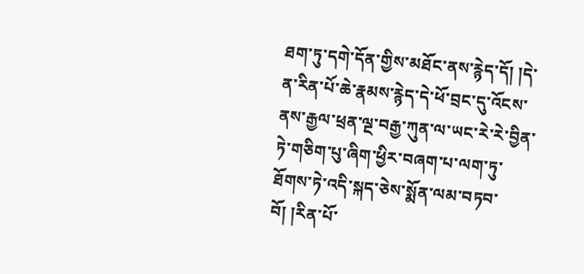ཐག་ཏུ་དགེ་དོན་གྱིས་མཐོང་ནས་རྙེད་དོ། །དེ་ན་རིན་པོ་ཆེ་རྣམས་རྙེད་དེ་ཕོ་བྲང་དུ་འོངས་ནས་རྒྱལ་ཕྲན་ལྔ་བརྒྱ་ཀུན་ལ་ཡང་རེ་རེ་བྱིན་ཏེ་གཅིག་པུ་ཞིག་ཕྱིར་བཞག་པ་ལག་ཏུ་ཐོགས་ཏེ་འདི་སྐད་ཅེས་སྨོན་ལམ་བཏབ་བོ། །རིན་པོ་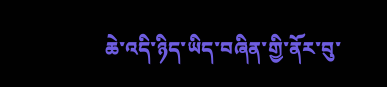ཆེ་འདི་ཉིད་ཡིད་བཞིན་གྱི་ནོར་བུ་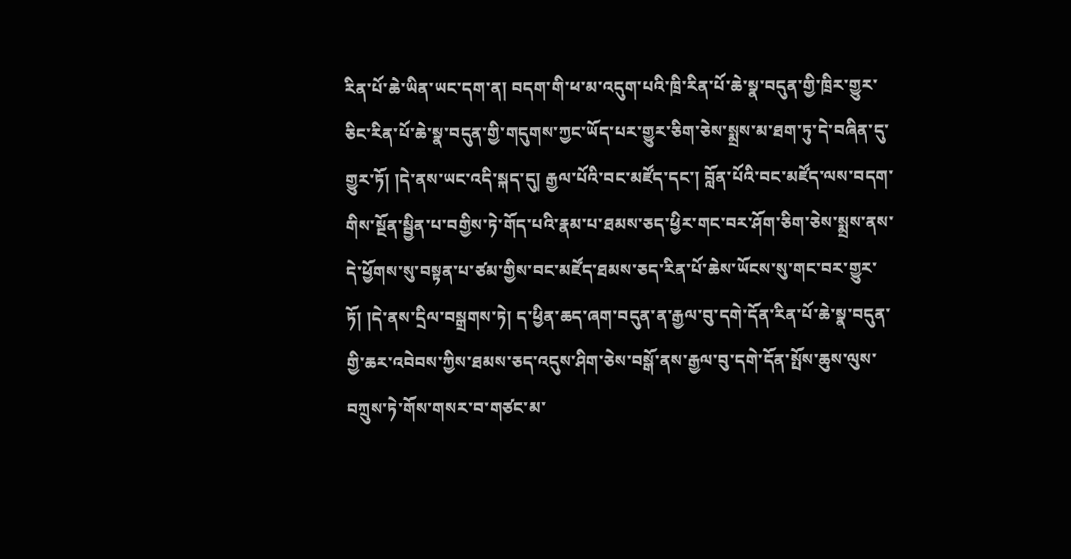རིན་པོ་ཆེ་ཡིན་ཡང་དག་ན། བདག་གི་ཕ་མ་འདུག་པའི་ཁྲི་རིན་པོ་ཆེ་སྣ་བདུན་གྱི་ཁྲིར་གྱུར་ཅིང་རིན་པོ་ཆེ་སྣ་བདུན་གྱི་གདུགས་ཀྱང་ཡོད་པར་གྱུར་ཅིག་ཅེས་སྨྲས་མ་ཐག་ཏུ་དེ་བཞིན་དུ་གྱུར་ཏོ། །དེ་ནས་ཡང་འདི་སྐད་དུ། རྒྱལ་པོའི་བང་མཛོད་དང་། བློན་པོའི་བང་མཛོད་ལས་བདག་གིས་སྔོན་སྦྱིན་པ་བགྱིས་ཏེ་གོད་པའི་རྣམ་པ་ཐམས་ཅད་ཕྱིར་གང་བར་ཤོག་ཅིག་ཅེས་སྨྲས་ནས་དེ་ཕྱོགས་སུ་བསྟན་པ་ཙམ་གྱིས་བང་མཛོད་ཐམས་ཅད་རིན་པོ་ཆེས་ཡོངས་སུ་གང་བར་གྱུར་ཏོ། །དེ་ནས་དྲིལ་བསྒྲགས་ཏེ། ད་ཕྱིན་ཆད་ཞག་བདུན་ན་རྒྱལ་བུ་དགེ་དོན་རིན་པོ་ཆེ་སྣ་བདུན་གྱི་ཆར་འབེབས་ཀྱིས་ཐམས་ཅད་འདུས་ཤིག་ཅེས་བསྒོ་ནས་རྒྱལ་བུ་དགེ་དོན་སྤོས་ཆུས་ལུས་བཀྲུས་ཏེ་གོས་གསར་བ་གཙང་མ་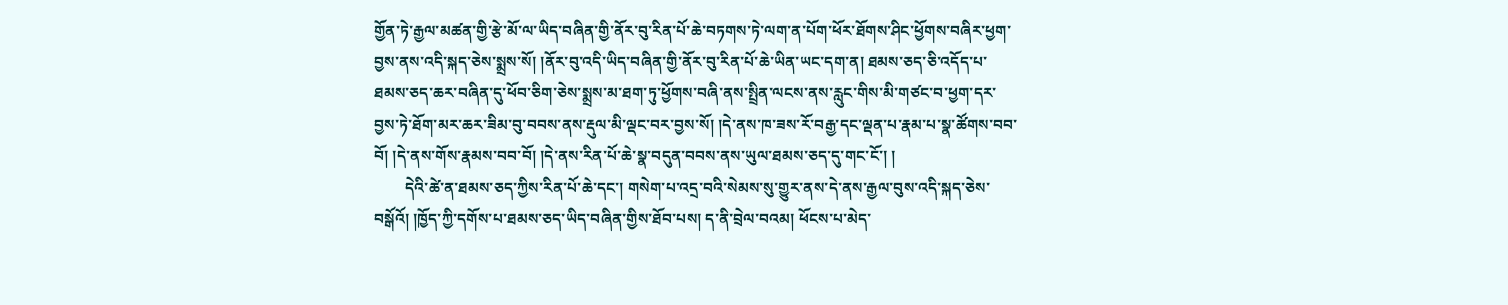གྱོན་ཏེ་རྒྱལ་མཚན་གྱི་རྩེ་མོ་ལ་ཡིད་བཞིན་གྱི་ནོར་བུ་རིན་པོ་ཆེ་བཏགས་ཏེ་ལག་ན་པོག་ཕོར་ཐོགས་ཤིང་ཕྱོགས་བཞིར་ཕྱག་བྱས་ནས་འདི་སྐད་ཅེས་སྨྲས་སོ། །ནོར་བུ་འདི་ཡིད་བཞིན་གྱི་ནོར་བུ་རིན་པོ་ཆེ་ཡིན་ཡང་དག་ན། ཐམས་ཅད་ཅི་འདོད་པ་ཐམས་ཅད་ཆར་བཞིན་དུ་ཕོབ་ཅིག་ཅེས་སྨྲས་མ་ཐག་ཏུ་ཕྱོགས་བཞི་ནས་སྤྲིན་ལངས་ནས་རླུང་གིས་མི་གཙང་བ་ཕྱག་དར་བྱས་ཏེ་ཐོག་མར་ཆར་ཟིམ་བུ་བབས་ནས་རྡུལ་མི་ལྡང་བར་བྱས་སོ། །དེ་ནས་ཁ་ཟས་རོ་བརྒྱ་དང་ལྡན་པ་རྣམ་པ་སྣ་ཚོགས་བབ་བོ། །དེ་ནས་གོས་རྣམས་བབ་བོ། །དེ་ནས་རིན་པོ་ཆེ་སྣ་བདུན་བབས་ནས་ཡུལ་ཐམས་ཅད་དུ་གང་ངོ་། །
        དེའི་ཚེ་ན་ཐམས་ཅད་ཀྱིས་རིན་པོ་ཆེ་དང་། གསེག་པ་འདྲ་བའི་སེམས་སུ་གྱུར་ནས་དེ་ནས་རྒྱལ་བུས་འདི་སྐད་ཅེས་བསྒོའོ། །ཁྱོད་ཀྱི་དགོས་པ་ཐམས་ཅད་ཡིད་བཞིན་གྱིས་ཐོབ་པས། ད་ནི་བྲེལ་བའམ། ཕོངས་པ་མེད་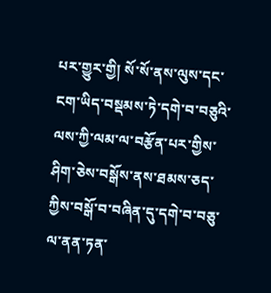པར་གྱུར་གྱི། སོ་སོ་ནས་ལུས་དང་ངག་ཡིད་བསྡམས་ཏེ་དགེ་བ་བཅུའི་ལས་ཀྱི་ལམ་ལ་བརྩོན་པར་གྱིས་ཤིག་ཅེས་བསྒོས་ནས་ཐམས་ཅད་ཀྱིས་བསྒོ་བ་བཞིན་དུ་དགེ་བ་བཅུ་ལ་ནན་ཏན་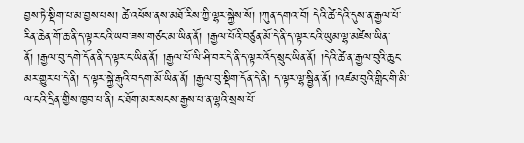བྱས་ཏེ་སྡིག་པ་མ་བྱས་པས། ཚེ་འཕོས་ནས་མཐོ་རིས་ཀྱི་ལྷར་སྐྱེས་སོ། །ཀུན་དགའ་བོ། དེའི་ཚེ་དེའི་དུས་ན་རྒྱལ་པོ་རིན་ཆེན་གོ་ཆ་ནི་ད་ལྟར་ངའི་ཡབ་ཟས་གཙང་མ་ཡིན་ནོ། །རྒྱལ་པོའི་བཙུན་མོ་དེ་ནི་ད་ལྟར་ངའི་ཡུམ་ལྷ་མཛེས་ཡིན་ནོ། །རྒྱལ་བུ་དགེ་དོན་ནི་ད་ལྟར་ང་ཡིན་ནོ། །རྒྱལ་པོ་ལི་ཤི་བར་དེ་ནི་ད་ལྟར་འོད་སྲུང་ཡིན་ནོ། །དེའི་ཚེ་ན་རྒྱལ་བུའི་ཆུང་མར་གྱུར་པ་དེ་ནི། ད་ལྟར་སྐྱེ་རྒུའི་བདག་མོ་ཡིན་ནོ། །རྒྱལ་བུ་སྡིག་དོན་དེ་ནི། ད་ལྟར་ལྷ་སྦྱིན་ནོ། །འཛམ་བུའི་གླིང་གི་མི་ལ་ངའི་དྲིན་གྱིས་ཁྱབ་པ་ནི། ང་ཐོག་མར་སངས་རྒྱས་པ་ན་ལྷའི་སྲས་པོ་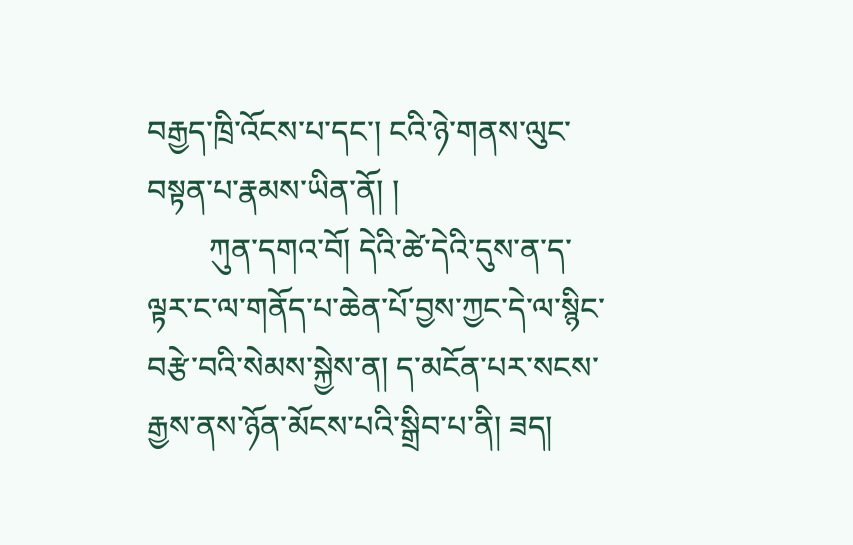བརྒྱད་ཁྲི་འོངས་པ་དང་། ངའི་ཉེ་གནས་ལུང་བསྟན་པ་རྣམས་ཡིན་ནོ། །
        ཀུན་དགའ་བོ། དེའི་ཚེ་དེའི་དུས་ན་ད་ལྟར་ང་ལ་གནོད་པ་ཆེན་པོ་བྱས་ཀྱང་དེ་ལ་སྙིང་བརྩེ་བའི་སེམས་སྐྱེས་ན། ད་མངོན་པར་སངས་རྒྱས་ནས་ཉོན་མོངས་པའི་སྒྲིབ་པ་ནི། ཟད།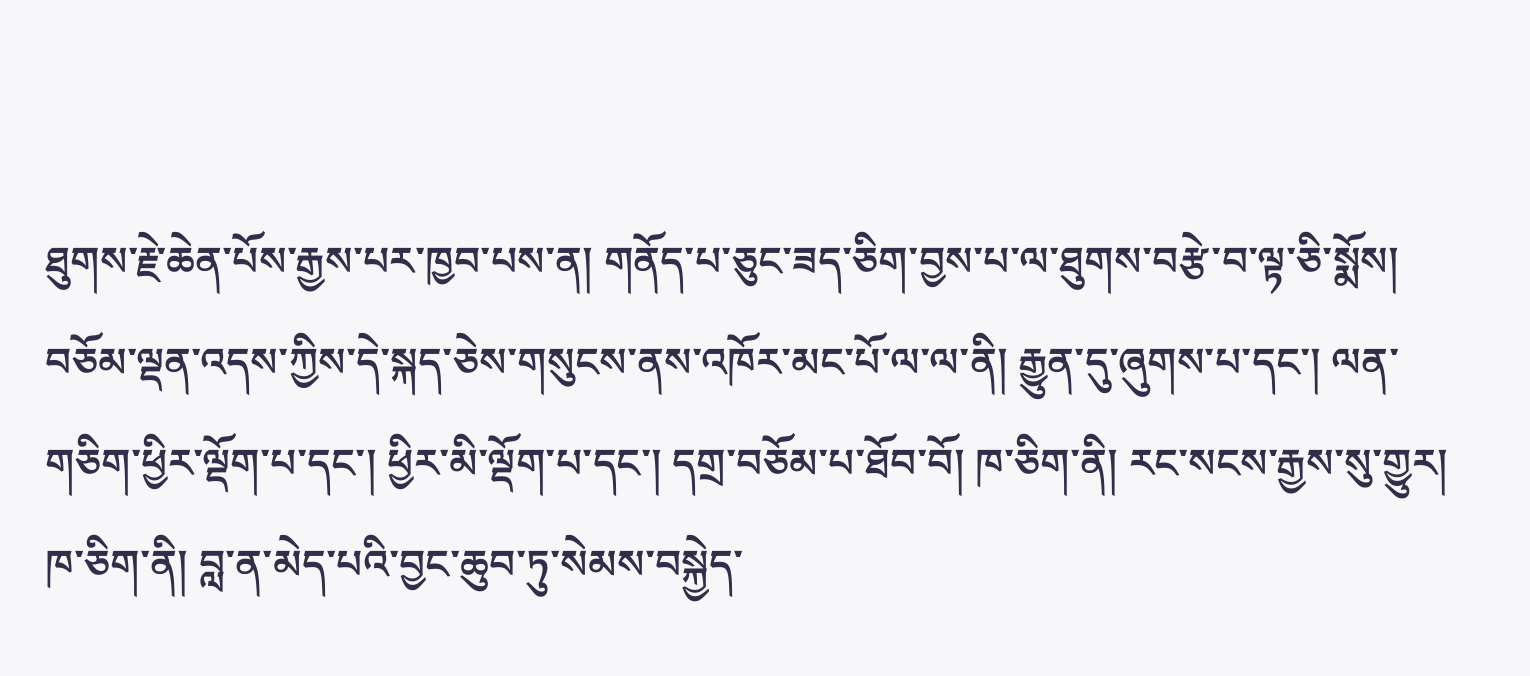ཐུགས་རྗེ་ཆེན་པོས་རྒྱས་པར་ཁྱབ་པས་ན། གནོད་པ་ཅུང་ཟད་ཅིག་བྱས་པ་ལ་ཐུགས་བརྩེ་བ་ལྟ་ཅི་སྨོས། བཅོམ་ལྡན་འདས་ཀྱིས་དེ་སྐད་ཅེས་གསུངས་ནས་འཁོར་མང་པོ་ལ་ལ་ནི། རྒྱུན་དུ་ཞུགས་པ་དང་། ལན་གཅིག་ཕྱིར་ལྡོག་པ་དང་། ཕྱིར་མི་ལྡོག་པ་དང་། དགྲ་བཅོམ་པ་ཐོབ་བོ། ཁ་ཅིག་ནི། རང་སངས་རྒྱས་སུ་གྱུར། ཁ་ཅིག་ནི། བླ་ན་མེད་པའི་བྱང་ཆུབ་ཏུ་སེམས་བསྐྱེད་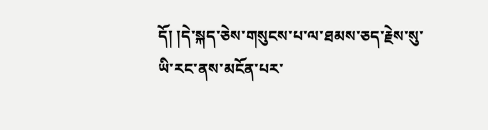དོ། །དེ་སྐད་ཅེས་གསུངས་པ་ལ་ཐམས་ཅད་རྗེས་སུ་ཡི་རང་ནས་མངོན་པར་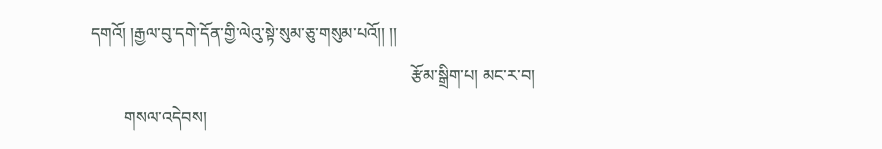དགའོ། །རྒྱལ་བུ་དགེ་དོན་གྱི་ལེའུ་སྟེ་སུམ་ཅུ་གསུམ་པའོ།། །།
                                                                             རྩོམ་སྒྲིག་པ། མང་ར་བ།
        གསལ་འདེབས།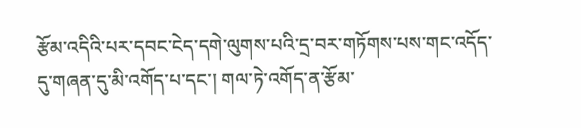རྩོམ་འདིའི་པར་དབང་ངེད་དགེ་ལུགས་པའི་དྲ་བར་གཏོགས་པས་གང་འདོད་དུ་གཞན་དུ་མི་འགོད་པ་དང་། གལ་ཏེ་འགོད་ན་རྩོམ་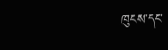ཁུངས་དང་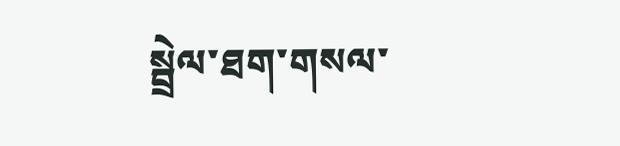སྦྲེལ་ཐག་གསལ་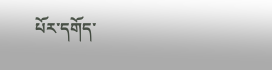པོར་དགོད་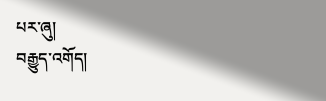པར་ཞུ།
བརྒྱུད་འགོད།